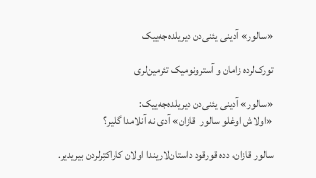«سالور» آدینی یئنی‌دن دیریلده‌جه‌ییک

تورک‌لرده زامان و آسترونومیک تئرمین‌لری

«سالور» آدینی یئنی‌دن دیریلده‌جه‌ییک:
«اولاش اوغلو سالور  قازان» آدی نه آنلامدا گلیر؟

سالور قازان، دده قورقود داستان‌لاریندا اولان کاراکتِرلردن بیریدیر.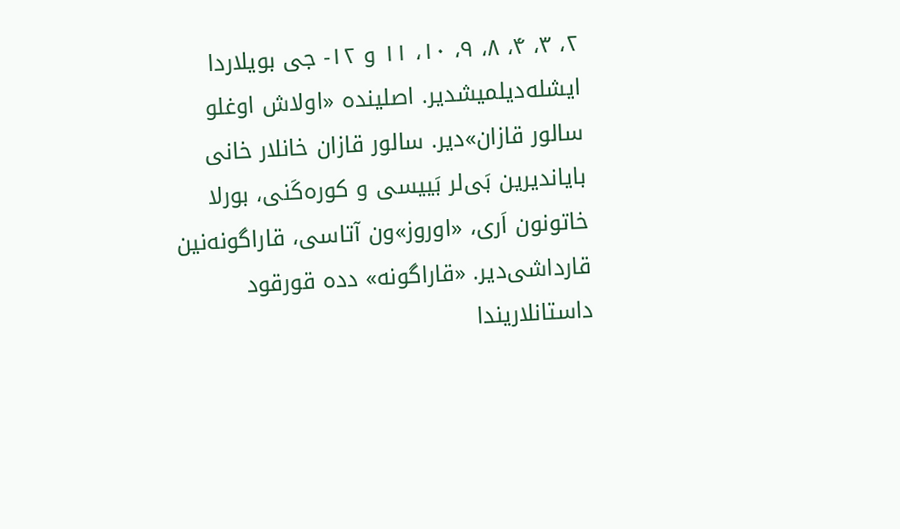۲، ۳، ۴، ۸، ۹، ۱۰، ۱۱ و ۱۲- جی بویلاردا ایشله‌دیلمیشدیر. اصلینده «اولاش اوغلو سالور قازان»دیر. سالور قازان خانلار خانی بایاندیرین بَی‌لر بَییسی و کوره‌کَنی، بورلا خاتونون اَری، «اوروز»ون آتاسی، قاراگونه‌نین قارداشی‌دیر. «قاراگونه» دده قورقود داستانلاریندا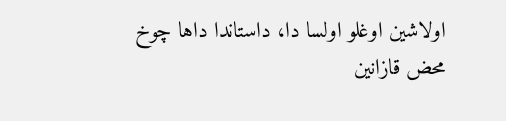اولاشین اوغلو اولسا دا، داستاندا داها چوخ محض قازانین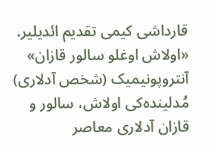قارداشی کیمی تقدیم ائدیلیر.
«اولاش اوغلو سالور قازان» آنتروپونیمیک (شخص آدلاری) مُدلینده‌کی اولاش، سالور و قازان آدلاری معاصر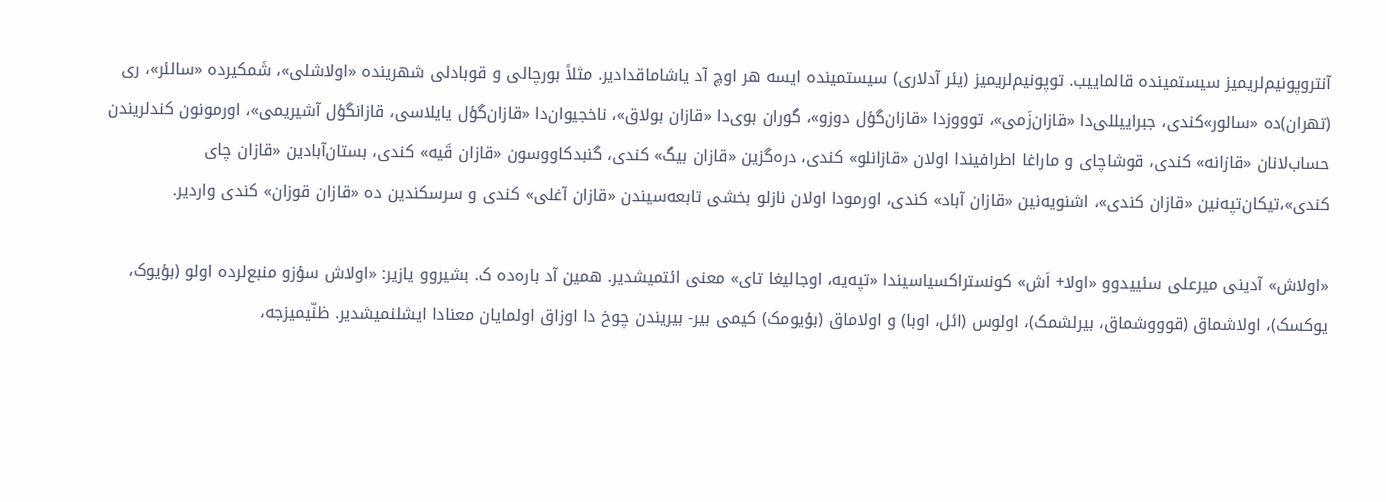آنتروپونیم‌لریمیز سیستمینده قالماییب. توپونیم‌لریمیز (یئر آدلاری) سیستمینده ایسه هر اوچ آد یاشاماقدادیر. مثلاً بورچالی و قوبادلی شهرینده «اولاشلی»، شَمکیرده «سالئر»، ری (تهران)ده «سالور»کندی، جبراییللی‌دا «قازان‌زَمی»، توووزدا «قازان‌گؤل دوزو»، گوران بوی‌دا «قازان بولاق»، ناخجیوان‌دا «قازان‌گؤل یایلاسی، قازانگؤل آشیریمی»، اورمونون کندلریندن حساب‌لانان «قازانه» کندی، قوشاچای و ماراغا اطرافیندا اولان «قازانلو» کندی، دره‌گزین «قازان بیگ» کندی‌، گنبدکاووسون «قازان قَیه» کندی، بستان‌آبادین «قازان چای کندی»،تیکان‌تپه‌‌نین «قازان کندی»، اشنویه‌نین «قازان آباد» کندی، اورمودا اولان نازلو بخشی تابعه‌‌سیندن «قازان آغلی» کندی و سرسکندین ده «قازان قوزان» کندی واردیر.

«اولاش» آدینی میرعلی سئییدوو «اولا+ اَش» کونستراکسیاسیندا «تپه‌یه، اوجالیغا تای» معنی ائتمیشدیر. همین آد باره‌ده ک. بشیروو یازیر: «اولاش سؤزو منبع‌لرده اولو (بؤیوک، یوکسک)، اولاشماق (قوووشماق، بیرلشمک)، اولوس (ائل، اوبا) و اولاماق (بؤیومک) کیمی بیر- بیریندن چوخ دا اوزاق اولمایان معنادا ایشلنمیشدیر. ظنّیمیزجه،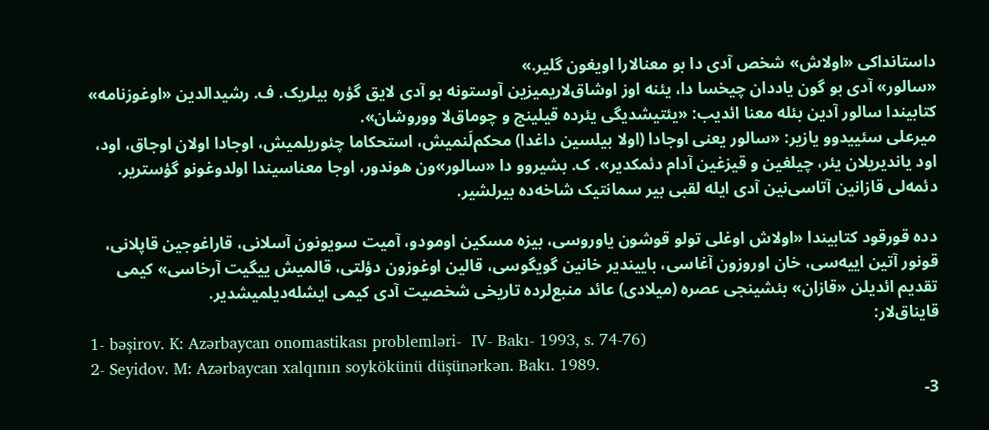داستانداکی «اولاش» شخص آدی دا بو معنالارا اویغون گلیر.»
«سالور» آدی بو گون یاددان چیخسا دا، یئنه اوز اوشاق‌لاریمیزین آوستونه بو آدی لایق گؤره بیلریک. ف. رشیدالدین «اوغوزنامه» کتابیندا سالور آدین بئله معنا ائدیب: «یئتیشدیگی یئرده قیلینج و چوماق‌لا ووروشان».
میرعلی سئییدوو یازیر: «سالور یعنی اوجادا (اولا بیلسین داغدا) محکم‌لَنمیش، استحکاما چئوریلمیش، اوجادا اولان اوجاق، اود، اود یاندیریلان یئر، چیلغین و قیزغین آدام دئمکدیر». ک. بشیروو دا «سالور»ون هوندور، اوجا معناسیندا اولدوغونو گؤستریر. دئمه‌لی قازانین آتاسی‌نین آدی ایله لقبی بیر سمانتیک شاخه‌ده بیرلشیر.

دده قورقود کتابیندا «اولاش اوغلی تولو قوشون یاوروسی، بیزه مسکین اومودو، آمیت سویونون آسلانی، قاراغوجین قاپلانی، قونور آتین اییه‌سی، خان اوروزون آغاسی، باییندیر خانین گویگوسی، قالین اوغوزون دؤلتی، قالمیش ییگیت آرخاسی» کیمی تقدیم ائدیلن «قازان» بئشینجی عصره (میلادی) عائد منبع‌لرده تاریخی شخصیت آدی کیمی ایشله‌دیلمیشدیر.
قایناق‌لار:
1- bəşirov. K: Azərbaycan onomastikası problemləri-  IV- Bakı- 1993, s. 74-76)
2- Seyidov. M: Azərbaycan xalqının soykökünü düşünərkən. Bakı. 1989.
3-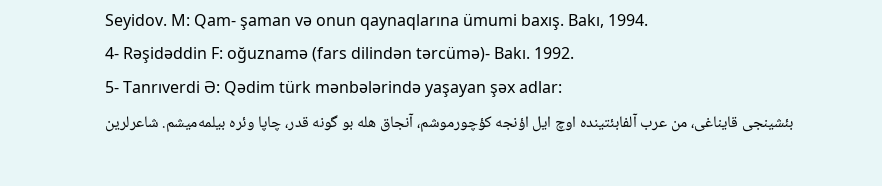Seyidov. M: Qam- şaman və onun qaynaqlarına ümumi baxış. Bakı, 1994.
4- Rəşidəddin F: oğuznamə (fars dilindən tərcümə)- Bakı. 1992.
5- Tanrıverdi Ə: Qədim türk mənbələrində yaşayan şəx adlar:
بئشینجی قایناغی، من عرب آلفابئتینده اوچ ایل اؤنجه کؤچورموشم، آنجاق هله بو گونه قدر، چاپا وئره بیلمه‌میشم. شاعرلرین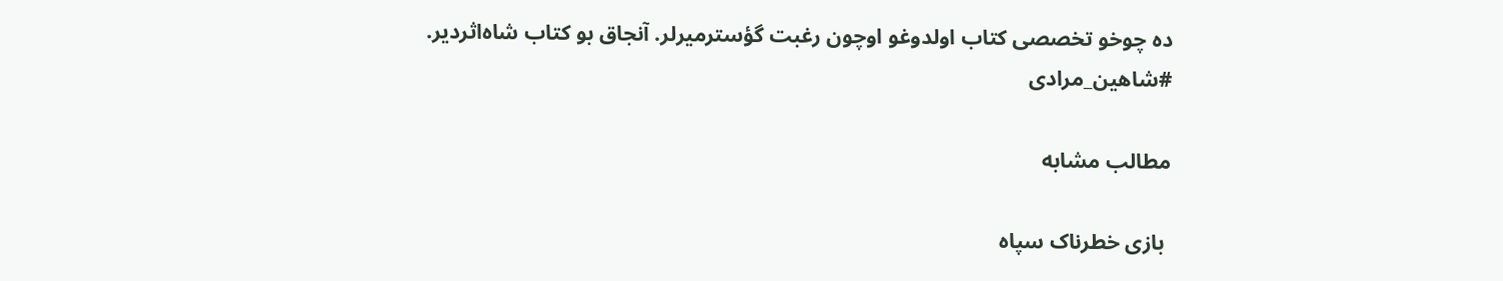ده چوخو تخصصی کتاب اولدوغو اوچون رغبت گؤسترمیرلر. آنجاق بو کتاب شاه‌اثردیر.
#شاهین_مرادی

مطالب مشابه

 بازی خطرناک سپاه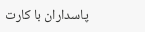پاسداران با کارت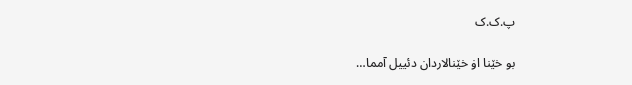پ.ک.ک

بو خێنا اۏ خێنالاردان دئییل آمما…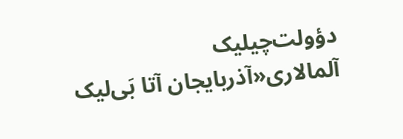دؤولت‌چیلیک آلمالاری«آذربایجان آتا بَی‌لیک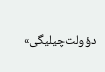دؤولت‌چیلیگی»